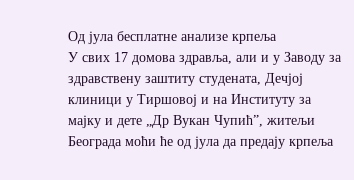Од јула бесплатне анализе крпеља
У свих 17 домова здравља, али и у Заводу за здравствену заштиту студената, Дечјој клиници у Тиршовој и на Институту за мајку и дете „Др Вукан Чупић”, житељи Београда моћи ће од јула да предају крпеља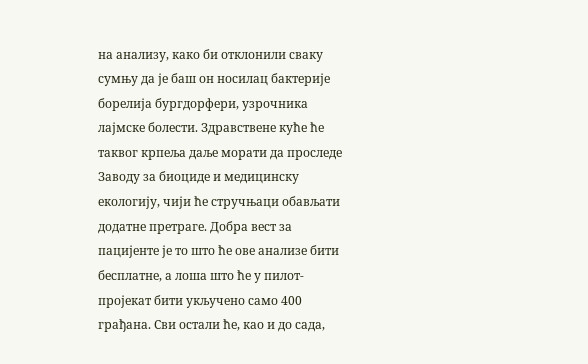на анализу, како би отклонили сваку сумњу да је баш он носилац бактерије борелија бургдорфери, узрочника лајмске болести. Здравствене куће ће таквог крпеља даље морати да проследе Заводу за биоциде и медицинску екологију, чији ће стручњаци обављати додатне претраге. Добра вест за пацијенте је то што ће ове анализе бити бесплатне, а лоша што ће у пилот-пројекат бити укључено само 400 грађана. Сви остали ће, као и до сада,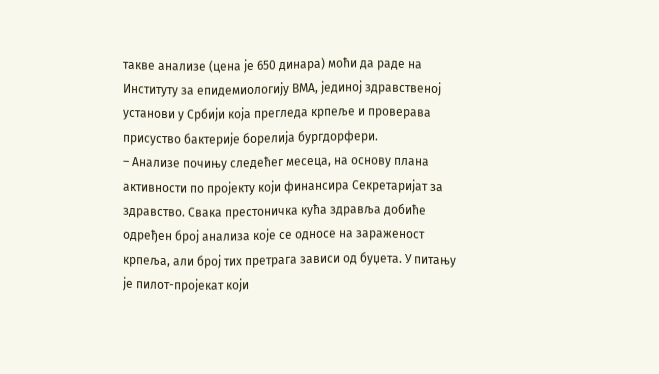такве анализе (цена је 650 динара) моћи да раде на Институту за епидемиологију ВМА, јединој здравственој установи у Србији која прегледа крпеље и проверава присуство бактерије борелија бургдорфери.
– Анализе почињу следећег месеца, на основу плана активности по пројекту који финансира Секретаријат за здравство. Свака престоничка кућа здравља добиће одређен број анализа које се односе на зараженост крпеља, али број тих претрага зависи од буџета. У питању је пилот-пројекат који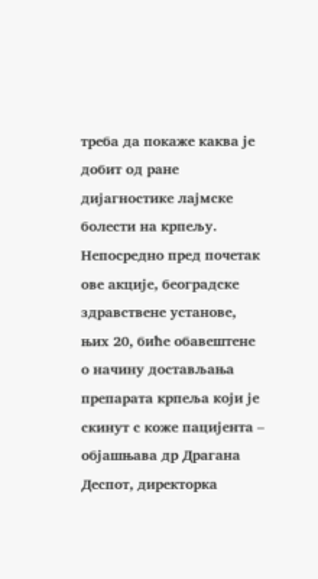треба да покаже каква је добит од ране дијагностике лајмске болести на крпељу. Непосредно пред почетак ове акције, београдске здравствене установе, њих 20, биће обавештене о начину достављања препарата крпеља који је скинут с коже пацијента – објашњава др Драгана Деспот, директорка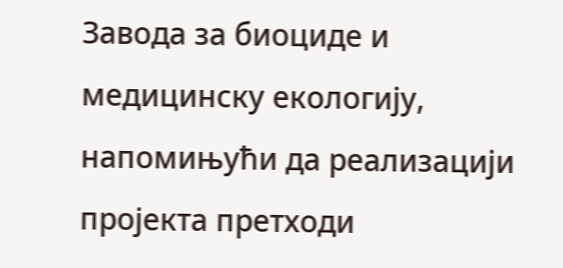Завода за биоциде и медицинску екологију, напомињући да реализацији пројекта претходи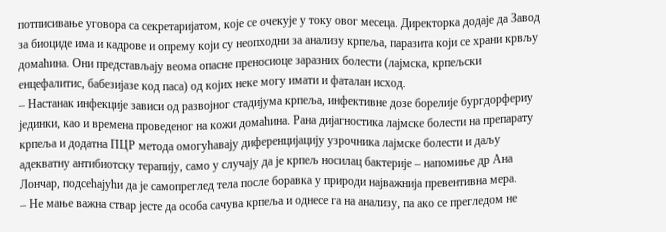потписивање уговора са секретаријатом, које се очекује у току овог месеца. Директорка додаје да Завод за биоциде има и кадрове и опрему који су неопходни за анализу крпеља, паразита који се храни крвљу домаћина. Они представљају веома опасне преносиоце заразних болести (лајмска, крпељски енцефалитис, бабезијазе код паса) од којих неке могу имати и фаталан исход.
– Настанак инфекције зависи од развојног стадијума крпеља, инфективне дозе борелије бургдорфериу јединки, као и времена проведеног на кожи домаћина. Рана дијагностика лајмске болести на препарату крпеља и додатна ПЦР метода омогућавају диференцијацију узрочника лајмске болести и даљу адекватну антибиотску терапију, само у случају да је крпељ носилац бактерије – напомиње др Ана Лончар, подсећајући да је самопреглед тела после боравка у природи најважнија превентивна мера.
– Не мање важна ствар јесте да особа сачува крпеља и однесе га на анализу, па ако се прегледом не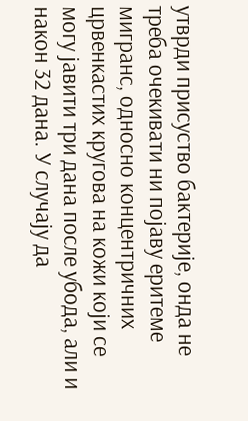утврди присуство бактерије, онда не треба очекивати ни појаву еритеме мигранс, односно концентричних црвенкастих кругова на кожи који се могу јавити три дана после убода, али и након 32 дана. У случају да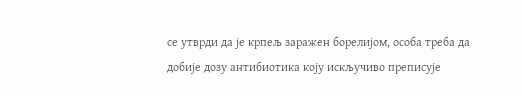се утврди да је крпељ заражен борелијом, особа треба да добије дозу антибиотика коју искључиво преписује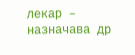лекар – назначава др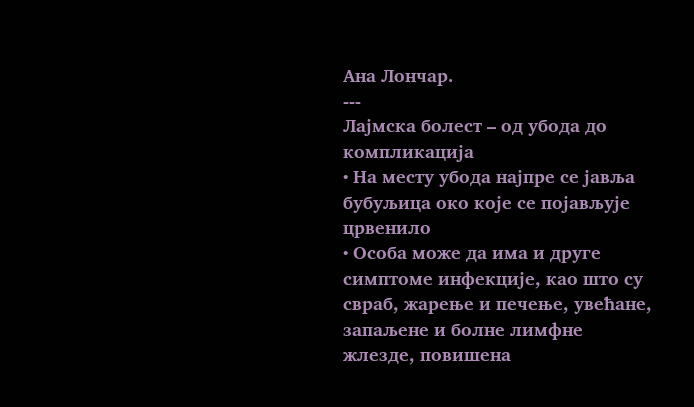Ана Лончар.
---
Лајмска болест – од убода до компликација
• На месту убода најпре се јавља бубуљица око које се појављује црвенило
• Особа може да има и друге симптоме инфекције, као што су свраб, жарење и печење, увећане, запаљене и болне лимфне жлезде, повишена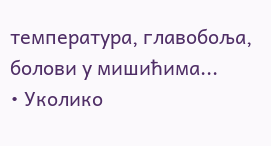температура, главобоља, болови у мишићима...
• Уколико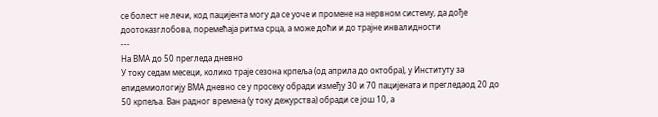се болест не лечи, код пацијента могу да се уоче и промене на нервном систему, да дође доотоказглобова, поремећаја ритма срца, а може доћи и до трајне инвалидности
---
На ВМА до 50 прегледа дневно
У току седам месеци, колико траје сезона крпеља (од априла до октобра), у Институту за епидемиологију ВМА дневно се у просеку обради између 30 и 70 пацијената и прегледаод 20 до 50 крпеља. Ван радног времена (у току дежурства) обради се још 10, а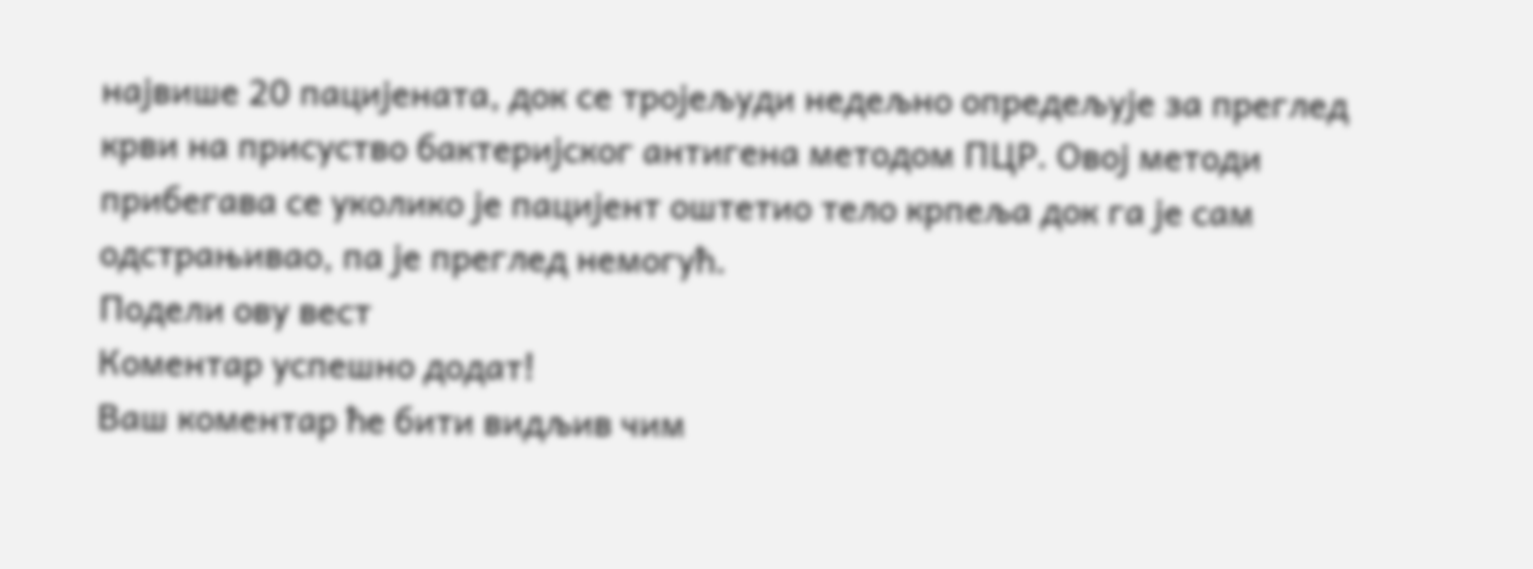највише 20 пацијената, док се тројељуди недељно опредељује за преглед крви на присуство бактеријског антигена методом ПЦР. Овој методи прибегава се уколико је пацијент оштетио тело крпеља док га је сам одстрањивао, па је преглед немогућ.
Подели ову вест
Комeнтар успeшно додат!
Ваш комeнтар ћe бити видљив чим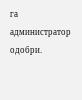га администратор одобри.